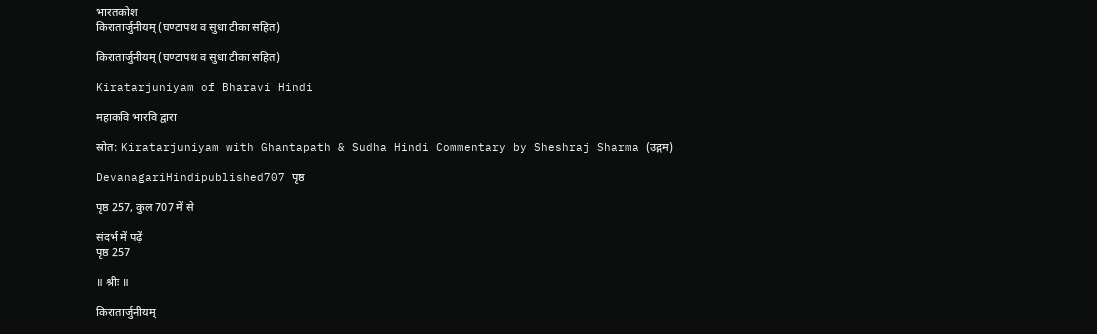भारतकोश
किरातार्जुनीयम् (घण्टापथ व सुधा टीका सहित)

किरातार्जुनीयम् (घण्टापथ व सुधा टीका सहित)

Kiratarjuniyam of Bharavi Hindi

महाकवि भारवि द्वारा

स्रोत: Kiratarjuniyam with Ghantapath & Sudha Hindi Commentary by Sheshraj Sharma (उद्गम)

DevanagariHindipublished707 पृष्ठ

पृष्ठ 257, कुल 707 में से

संदर्भ में पढ़ें
पृष्ठ 257

॥ श्रीः ॥

किरातार्जुनीयम्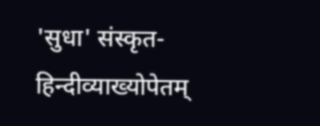'सुधा' संस्कृत-हिन्दीव्याख्योपेतम्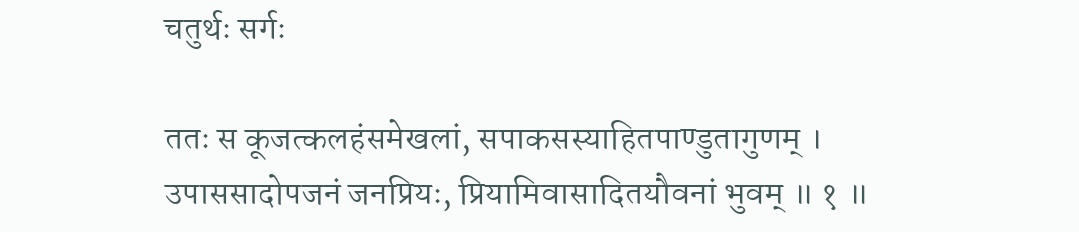चतुर्थः सर्गः

ततः स कूजत्कलहंसमेखलां, सपाकसस्याहितपाण्डुतागुणम् ।
उपाससादोपजनं जनप्रियः, प्रियामिवासादितयौवनां भुवम् ॥ १ ॥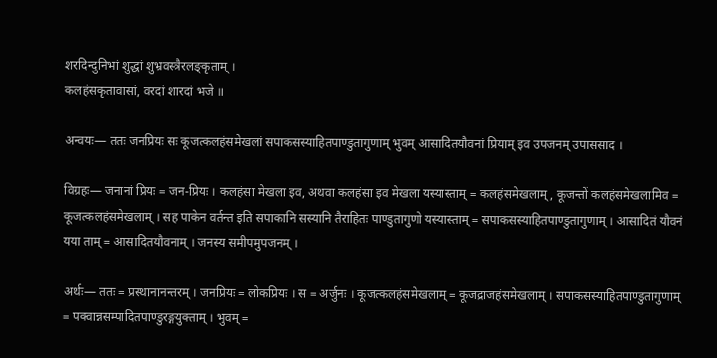शरदिन्दुनिभां शुद्धां शुभ्रवस्त्रैरलङ्कृताम् ।
कलहंसकृतावासां, वरदां शारदां भजे ॥

अन्वयः— ततः जनप्रियः सः कूजत्कलहंसमेखलां सपाकसस्याहितपाण्डुतागुणाम् भुवम् आसादितयौवनां प्रियाम् इव उपजनम् उपाससाद ।

विग्रहः— जनानां प्रियः = जन-प्रियः । कलहंसा मेखला इव, अथवा कलहंसा इव मेखला यस्यास्ताम् = कलहंसमेखलाम्, कूजन्तों कलहंसमेखलामिव = कूजत्कलहंसमेखलाम् । सह पाकेन वर्तन्त इति सपाकानि सस्यानि तैराहितः पाण्डुतागुणो यस्यास्ताम् = सपाकसस्याहितपाण्डुतागुणाम् । आसादितं यौवनं यया ताम् = आसादितयौवनाम् । जनस्य समीपमुपजनम् ।

अर्थः— ततः = प्रस्थानानन्तरम् । जनप्रियः = लोकप्रियः । स = अर्जुनः । कूजत्कलहंसमेखलाम् = कूजद्राजहंसमेखलाम् । सपाकसस्याहितपाण्डुतागुणाम् = पक्वान्नसम्पादितपाण्डुरङ्गयुक्ताम् । भुवम् =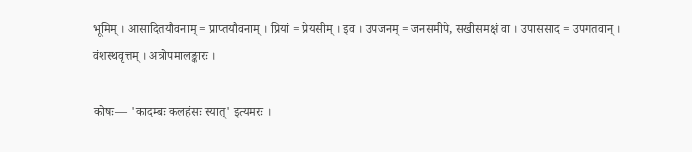भूमिम् । आसादितयौवनाम् = प्राप्तयौवनाम् । प्रियां = प्रेयसीम् । इव । उपजनम् = जनसमीपे, सखीसमक्षं वा । उपाससाद = उपगतवान् । वंशस्थवृत्तम् । अत्रोपमालङ्कारः ।

कोषः— 'कादम्बः कलहंसः स्यात्' इत्यमरः ।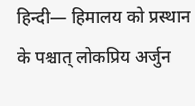हिन्दी— हिमालय को प्रस्थान के पश्चात् लोकप्रिय अर्जुन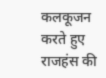कलकूजन करते हुए राजहंस की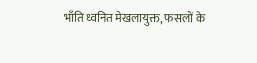भाँति ध्वनित मेखलायुक्त, फसलों के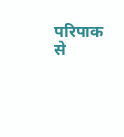परिपाक से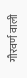गौरवर्ण वाली